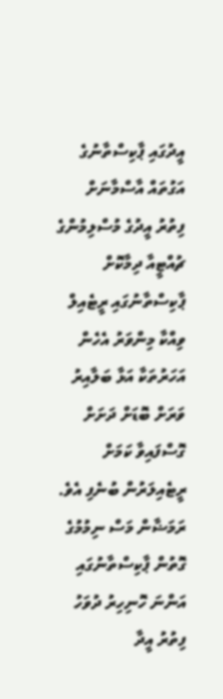އީދުގައި ޕާކިސްތާނުގެ އަގުތައް އާސްމާނަށް
ފިތުރު އީދުގެ މުސްލިމުންގެ ޗުއްޓީއާ ދިމާކޮށް ޕާކިސްތާނުގައި ރީޓެއިލް ވިއްކާ މިންވަރު އެހެން އަހަރުތަކާ އަޅާ ބަލާއިރު ވަރަށް ބޮޑަށް ދަށަށް ގޮސްފައިވާ ކަމަށް ރީޓެއިލަރުން ބުނެފި އެވެ.
ރަމަޟާން މަސް ނިމުމުގެ ގޮތުން ޕާކިސްތާނުގައި އަންނަ ހޮނިހިރު ދުވަހު ފިތުރު އީދާ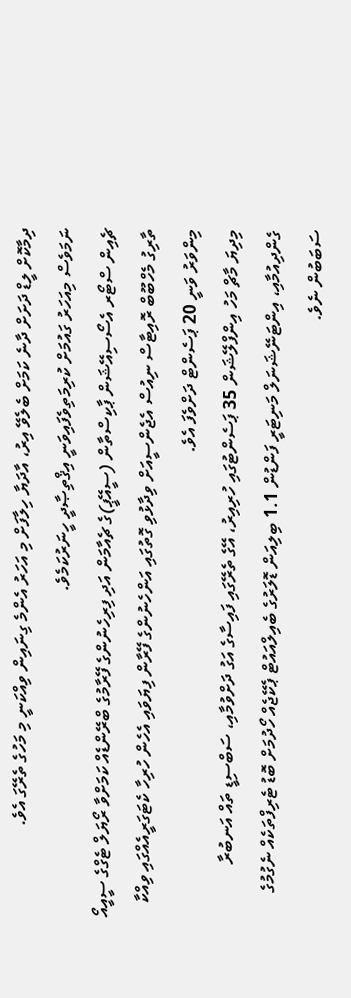ދިމާކޮށް ލީޑް ދަށަށް ދާނެ ކަމަށް ބެލެވޭ އިރު، އާދަޔާ ހިލާފަށް މި އަހަރު އެންމެ ގިނައިން ވިއްކަނީ މި މަހުގެ ތެރޭގަ އެވެ.
ނަމަވެސް މިއަހަރު ގައުމަށް ކުރިމަތިވެފައިވަނީ އިޤްތިޞާދީ ހީނަރުކަމެވެ.
ޗެއިން ސްޓޯރ އެސޯސިއޭޝަން ޕާކިސްތާން (ސީއޭޕީ)ގެ ޗެއާމަން އަދި ފިރިހެނުންގެ ފޭރާމުގެ ބްރޭންޑެއް ކަމަށްވާ ރޯޔަލް ޓެގްގެ ސީއީއޯ ތާރިގު މެހްބޫބް ރޮއިޓާސް ނިއުސް އެޖެންސީއަށް ވިދާޅުވި ގޮތުގައި އަންހެނުންގެ ފޭރާން ފިޔަވައި އެހެން ހުރިހާ ކެޓަގަރީއެއްގައި ވިއްކާ މިންވަރު ވަނީ 20 ޕަސެންޓް ދަށްވެފަ އެވެ.
މިދިޔަ މާޗް މަހު އިންފްލޭޝަން 35 ޕަސެންޓުގައި ހުރިއިރު، އޭގެ ތެރޭގައި ފައިސާގެ އަގު ދަށްވުމާއި، ސަބްސިޑީ ތައް އަނބުރާ ގެންދިއުމާއި، އިންޓަނޭޝަނަލް މަނިޓަރީ ފަންޑުން 1.1 ބިލިއަން ޑޮލަރުގެ ބެއިލްއައުޓް ޕެކޭޖެއް ހޯދުމަށް ބޮޑު ޓެރިފްތަކެއް ނެގުމުގެ ސަބަބުން ނެވެ.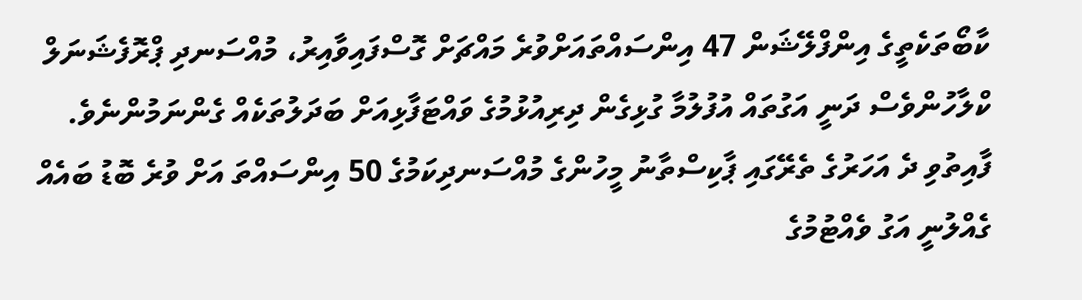ކާބޯތަކެތީގެ އިންފްލޭޝަން 47 އިންސައްތައަށްވުރެ މައްޗަށް ގޮސްފައިވާއިރު، މުއްސަނދި ޕްރޮފެޝަނަލް ކްލާހުންވެސް ދަނީ އަގުތައް އުފުލުމާ ގުޅިގެން ދިރިއުޅުމުގެ ވައްޓަފާޅިއަށް ބަދަލުތަކެއް ގެންނަމުންނެވެ.
ފާއިތުވި ދެ އަހަރުގެ ތެރޭގައި ޕާކިސްތާނު މީހުންގެ މުއްސަނދިކަމުގެ 50 އިންސައްތަ އަށް ވުރެ ބޮޑު ބައެއް ގެއްލުނީ އަގު ވެއްޓުމުގެ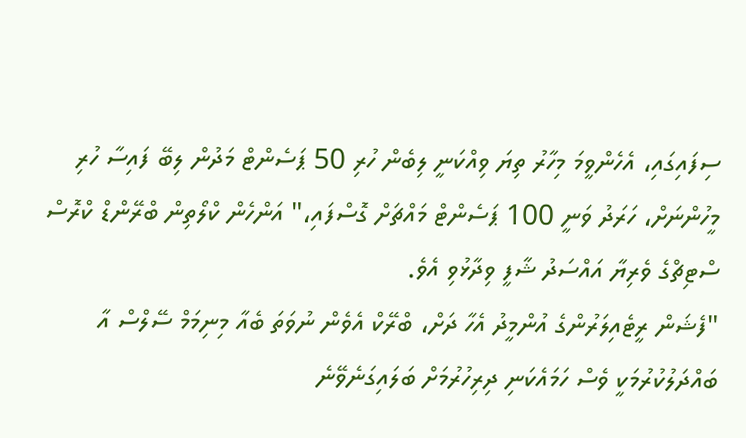ސިފައިގައި، އެހެންވީމަ މިހާރު ތިޔަ ވިއްކަނީ ލިބެން ހުރި 50 ޕަސެންޓް މަދުން ލިބޭ ފައިސާ ހުރި މީހުންނަށް، ހަރަދު ވަނީ 100 ޕަސެންޓް މައްޗަށް ގޮސްފައި،" އަންހެން ކްލޯތިން ބްރޭންޑް ކްރޮސް ސްޓިޗްގެ ވެރިޔާ އައްސަދު ޝާފީ ވިދާޅުވި އެވެ.
"ފެޝަން ރީޓެއިލަރުންގެ އުންމީދު އެހާ ދަށް، ބްރޭކް އެވެން ނުވަތަ ބެއާ މިނިމަމް ސޭލްސް އާ ބައްދަލުކުރުމަކީ ވެސް ހަމައެކަނި ދިރިހުރުމަށް ބަލައިގަނެވޭނެ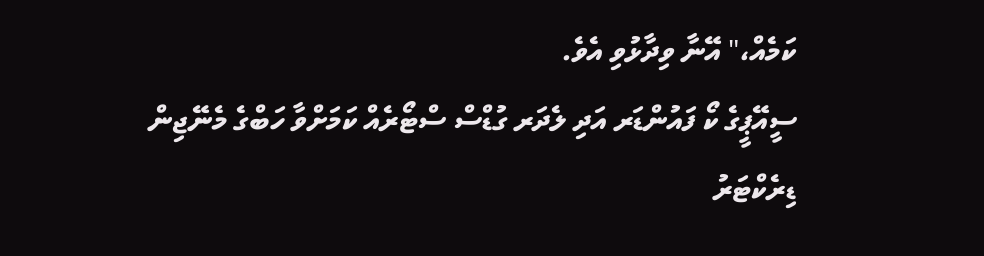ކަމެއް،" އޭނާ ވިދާޅުވި އެވެ.
ސީއޭޕީގެ ކޯ ފައުންޑަރ އަދި ލެދަރ ގުޑްސް ސްޓޯރެއް ކަމަށްވާ ހަބްގެ މެނޭޖިން ޑިރެކްޓަރު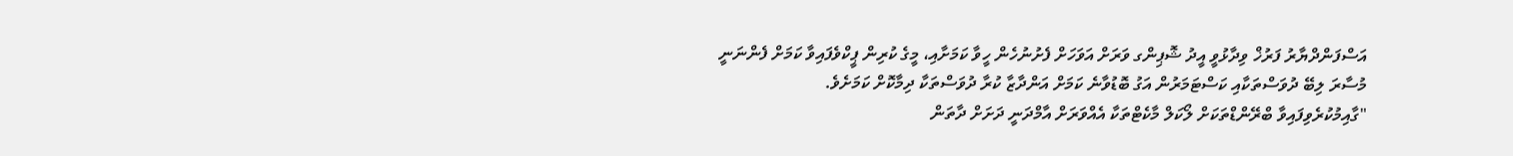އަސްފަންދްޔާރު ފަރުޚް ވިދާޅުވީ އީދު ޝޮޕިންގ ވަރަށް އަވަހަށް ފެށުނުހެން ހީވާ ކަމަށާއި، މީގެ ކުރިން ޕީކްވެފައިވާ ކަމަށް ފެންނަނީ މުސާރަ ލިބޭ ދުވަސްތަކާއި ކަސްޓަމަރުން އަގު ބޮޑުވާނެ ކަމަށް އަންދާޒާ ކުރާ ދުވަސްތަކާ ދިމާކޮށް ކަމަށެވެ.
"ގާއިމުކުރެވިފައިވާ ބްރޭންޑްތަކަށް ލޯކަލް މާކެޓްތަކާ އެއްވަރަށް އާމްދަނީ ދަށަށް ދާތަން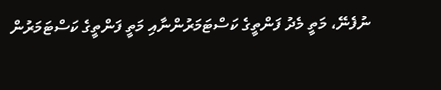ނުފެނޭ، މަތީ މެދު ފަންތީގެ ކަސްޓަމަރުންނާއި މަތީ ފަންތީގެ ކަސްޓަމަރުން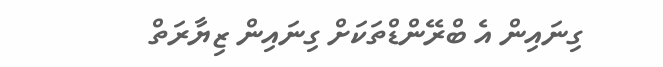ގިނައިން އެ ބްރޭންޑްތަކަށް ގިނައިން ޒިޔާރަތް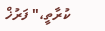ކުރާތީ،" ފަރުޚް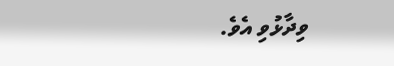ވިދާޅުވި އެވެ.